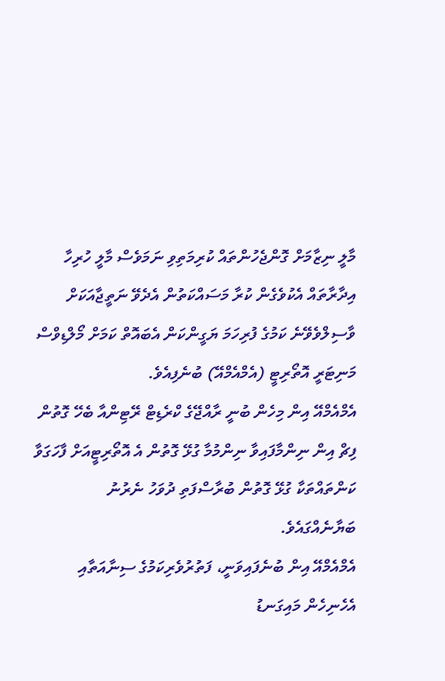މާލީ ނިޒާމަށް ގޮންޖެހުންތައް ކުރިމަތިވި ނަމަވެސް މާލީ ހުރިހާ އިދާރާތައް އެކުވެގެން ކުރާ މަސައްކަތުން އެދެވޭ ނަތީޖާއަކަށް ވާސިލްވެވޭނެ ކަމުގެ ފުރިހަމަ ޔަގީންކަން އެބައޮތް ކަމަށް މޯލްޑިވްސް މަނިޓަރީ އޮތޯރިޓީ (އެމްއެމްއޭ) ބުނެފިއެވެ.
އެމްއެމްއޭ އިން މިހެން ބުނީ ރާއްޖޭގެ ކްރެޑިޓް ރޭޓިންއާ ބެހޭ ގޮތުން ފިޗް އިން ނިންމާފައިވާ ނިންމުމާ ގުޅޭ ގޮތުން އެ އޮތޯރިޓީއަށް ފާހަގަވާ ކަންތައްތަކާ ގުޅޭ ގޮތުން ބުރާސްފަތި ދުވަހު ނެރުނު ބަޔާނެއްގައެވެ.
އެމްއެމްއޭ އިން ބުނެފައިވަނީ، ފަތުރުވެރިކަމުގެ ސިނާއަތާއި އެހެނިހެން މައިގަނޑު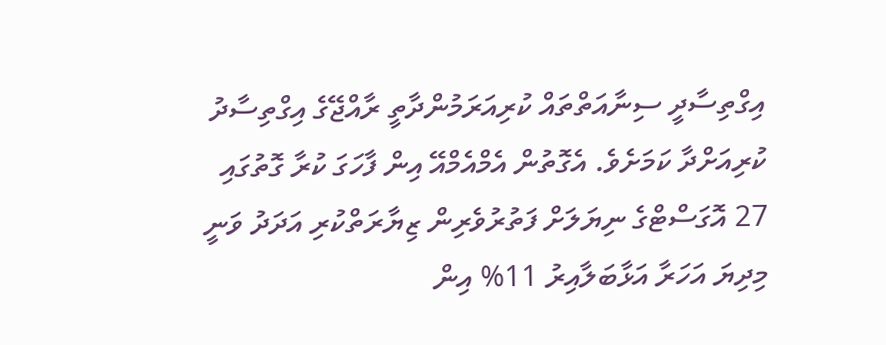އިގްތިސާދީ ސިނާއަތްތައް ކުރިއަރަމުންދާތީ ރާއްޖޭގެ އިގްތިސާދު ކުރިއަށްދާ ކަމަށެވެ. އެގޮތުން އެމްއެމްއޭ އިން ފާހަގަ ކުރާ ގޮތުގައި 27 އޮގަސްޓްގެ ނިޔަލަށް ފަތުރުވެރިން ޒިޔާރަތްކުރި އަދަދު ވަނީ މިދިޔަ އަހަރާ އަޅާބަލާއިރު 11% އިން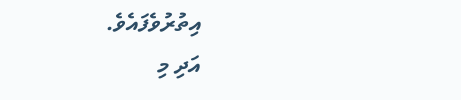އިތުރުވެފައެވެ.
އަދި މި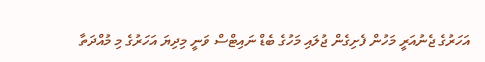އަހަރުގެ ޖެނުއަރީ މަހުން ފެށިގެން ޖުލައި މަހުގެ ބެޑް ނައިޓްސް ވަނީ މިދިޔަ އަހަރުގެ މި މުއްދަތާ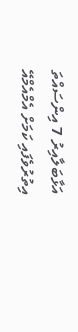އަޅާބަލާއިރު 7 އިންސައްތަ އިތުރުވެފައި ކަމަށް އެމްއެމްއޭ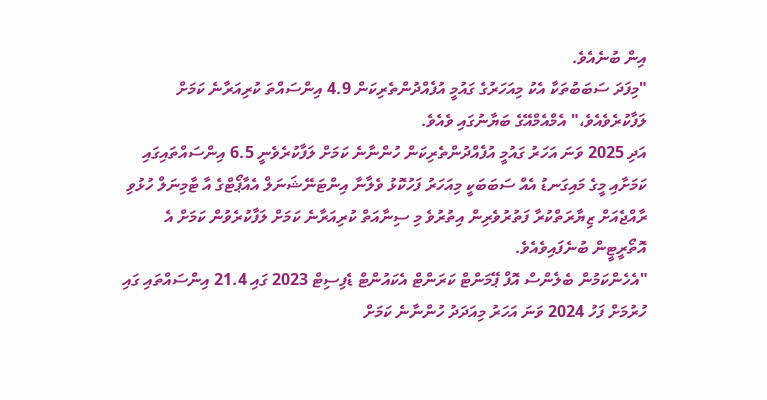އިން ބުނެއެވެ.
"މިފަދަ ސަބަބުތަކާ އެކު މިއަހަރުގެ ގައުމީ އުފެއްދުންތެރިކަން 4.9 އިންސައްތަ ކުރިއަރާނެ ކަމަށް ލަފާކުރެވެއެވެ،" އެމްއެމްއޭގެ ބަޔާނުގައި ވެއެވެ.
އަދި 2025 ވަނަ އަހަރު ގައުމީ އުފެއްދުންތެރިކަން ހުންނާނެ ކަމަށް ލަފާކުރެވެނީ 6.5 އިންސައްތައިގައި ކަމަށާއި މީގެ މައިގަނޑު އެއް ސަބަބަކީ މިއަހަރު ފަހުކޮޅު ވެލާނާ އިންޓަނޭޝަނަލް އެއާޕޯޓްގެ އާ ޓާމިނަލް ހުޅުވި ރާއްޖެއަށް ޒިޔާރަތްކުރާ ފަތުރުވެރިން އިތުރުވެ މި ސިނާއަތް ކުރިއަރާނެ ކަމަށް ލަފާކުރެވުން ކަމަށް އެ އޮތޯރީޓީން ބުނެފައިވެއެވެ.
"އެހެންކަމުން ބެލެންސް އޮފް ޕޭމަންޓް ކަރަންޓް އެކައުންޓް ޑެފިސިޓް 2023 ގައި 21.4 އިންސައްތައި ގައި ހުރުމަށް ފަހު 2024 ވަނަ އަހަރު މިއަދަދު ހުންނާނެ ކަމަށް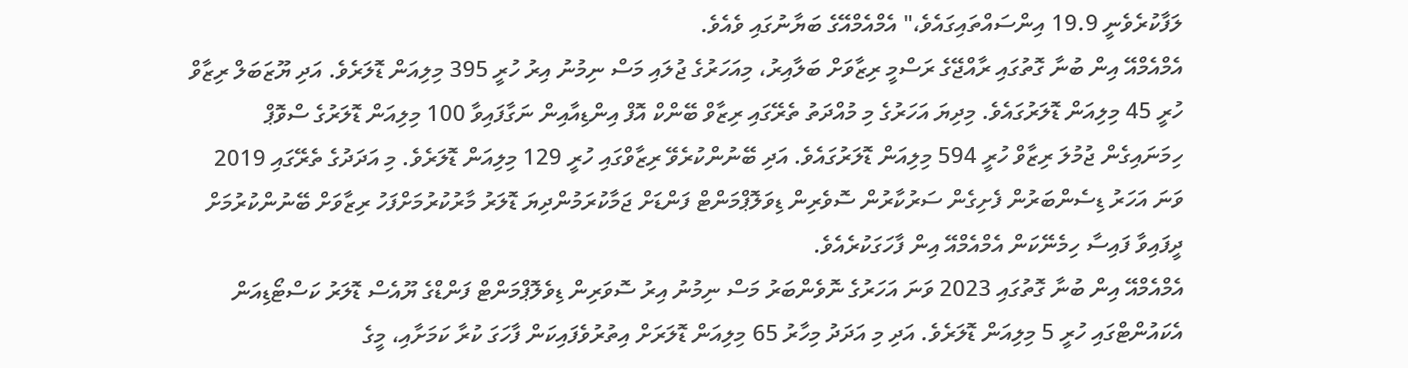ލަފާކުރެވެނީ 19.9 އިންސައްތައިގައެވެ،" އެމްއެމްއޭގެ ބަޔާނުގައި ވެއެވެ.
އެމްއެމްއޭ އިން ބުނާ ގޮތުގައި ރާއްޖޭގެ ރަސްމީ ރިޒާވަށް ބަލާއިރު، މިއަހަރުގެ ޖުލައި މަސް ނިމުނު އިރު ހުރީ 395 މިލިއަން ޑޮލަރެވެ. އަދި ޔޫޒަބަލް ރިޒާވް ހުރީ 45 މިލިއަން ޑޮލަރުގައެވެ. މިދިޔަ އަހަރުގެ މި މުއްދަތު ތެރޭގައި ރިޒާވް ބޭންކް އޮފް އިންޑިއާއިން ނަގާފައިވާ 100 މިލިއަން ޑޮލަރުގެ ސްވޮޕް ހިމަނައިގެން ޖުމުލަ ރިޒާވް ހުރީ 594 މިލިއަން ޑޮލަރުގައެވެ. އަދި ބޭނުންކުރެވޭ ރިޒާވްގައި ހުރީ 129 މިލިއަން ޑޮލަރެވެ. މި އަދަދުގެ ތެރޭގައި 2019 ވަނަ އަހަރު ޑިސެންބަރުން ފެށިގެން ސަރުކާރުން ސޮވެރިން ޑިވަލޮޕްމަންޓް ފަންޑަށް ޖަމާކުރަމުންދިޔަ ޑޮލަރު މާރުކުރުމަށްފަހު ރިޒާވަށް ބޭނުންކުރުމަށް ދީފައިވާ ފައިސާ ހިމެނޭކަން އެމްއެމްއޭ އިން ފާހަގަކުރެއެވެ.
އެމްއެމްއޭ އިން ބުނާ ގޮތުގައި 2023 ވަނަ އަހަރުގެ ނޮވެންބަރު މަސް ނިމުނު އިރު ސޮވަރިން ޑިވެލޮޕްމަންޓް ފަންޑްގެ ޔޫއެސް ޑޮލަރު ކަސްޓޯޑިއަން އެކައުންޓްގައި ހުރީ 5 މިލިއަން ޑޮލަރެވެ. އަދި މި އަދަދު މިހާރު 65 މިލިއަން ޑޮލަރަށް އިތުރުވެފައިކަން ފާހަގަ ކުރާ ކަމަށާއި، މީގެ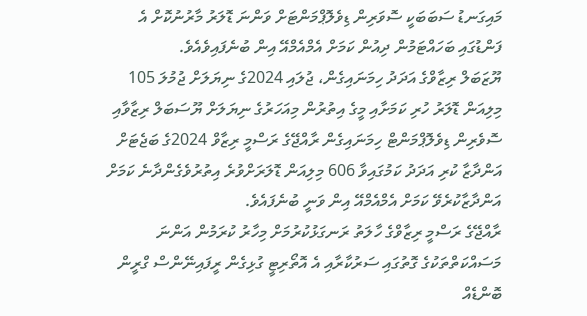މައިގަނޑު ސަބަބަކީ ސޮވަރިން ޑިވެލޮޕްމަންޓަށް ވަންނަ ޑޮލަރު މާރުނުކޮށް އެ ފަންޑުގައި ބަހައްޓަމުން ދިއުން ކަމަށް އެމްއެމްއޭ އިން ބުނެފައިވެއެވެ.
ޔޫޒަބަލް ރިޒާވްގެ އަދަދު ހިމަނައިގެން، ޖުލައި 2024ގެ ނިޔަލަށް ޖުމުލަ 105 މިލިއަން ޑޮލަރު ހުރި ކަމަށާއި މީގެ އިތުރުން މިއަހަރުގެ ނިޔަލަށް ޔޫސަބަލް ރިޒާވާއި ސޮވެރިން ޑިވެލޮޕްމަންޓް ހިމަނައިގެން ރާއްޖޭގެ ރަސްމީ ރިޒާވް 2024ގެ ބަޖެޓަށް އަންދާޒާ ކުރި އަދަދު ކަމުގައިވާ 606 މިލިއަން ޑޮލަރަށްވުރެ އިތުރުވެގެންދާނެ ކަމަށް އަންދާޒާކުރެވޭ ކަމަށް އެމްއެމްއޭ އިން ވަނީ ބުނެފައެވެ.
ރާއްޖޭގެ ރަސްމީ ރިޒާވްގެ ހާލަތު ރަނގަޅުކުރުމަށް މިހާރު ކުރަމުން އަންނަ މަސައްކަތްތަކުގެ ގޮތުގައި ސަރުކާރާއި އެ އޮތޯރިޓީ ގުޅިގެން ރީފައިނޭންސް ގްރީން ބޮންޑެއް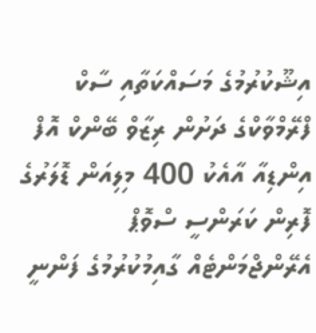އިޝޫކުރުމުގެ މަސައްކަތާއި ސާކް ފްރޭމްވާކްގެ ދަށުން ރިޒާވް ބޭންކް އޮފް އިންޑިއާ އާއެކު 400 މިލިއަން ޑޮލަރުގެ ފޮރިން ކަރަންސީ ސްވޮޕް އެރޭންޖްމަންޓެއް ގާއިމުކުރުމުގެ ފަންނީ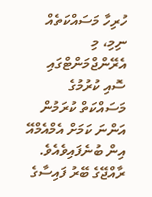ހުރިހާ މަސައްކަތެއް ނިމި، މި އެރޭންޖްމަންޓްގައި ސޮއި ކުރުމުގެ މަސައްކަތް ކުރަމުން އަންނަ ކަމަށް އެމްއެމްއޭ އިން ބުނެފައިވެއެވެ.
ރާއްޖޭގެ ބޭރު ފައިސާގެ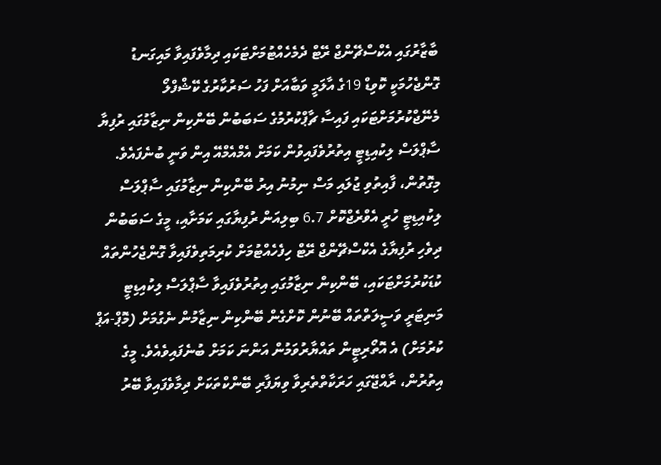ބާޒާރުގައި އެކްސްޗޭންޖް ރޭޓް ދެމެހެއްޓުމަށްޓަކައި ދިމާވެފައިވާ މައިގަނޑު ގޮންޖެހުމަކީ ކޮވިޑް 19ގެ އާލަމީ ވަބާއަށް ފަހު ސަރުކާރުގެ ކޭޝްފްލޯ މެނޭޖްކުރުމަށްޓަކައި ފައިސާ ޗާޕްކުރުމުގެ ސަބަބުން ބޭންކިން ނިޒާމުގައި ރުފިޔާ ސާޕްލަސް ލިކުއިޑިޓީ އިތުރުވެފައިވުން ކަމަށް އެމްއެމްއޭ އިން ވަނީ ބުނެފައެވެ.
މިގޮތުން، ފާއިތުވި ޖުލައި މަސް ނިމުނު އިރު ބޭންކިން ނިޒާމުގައި ސާޕްލަސް ލިކުއިޑިޓީ ހުރީ އެވްރެޖްކޮށް 6.7 ބިލިއަން ރުފިޔާގައި ކަމަށާއި، މީގެ ސަބަބުން ދިވެހި ރުފިޔާގެ އެކްސްޗޭންޖް ރޭޓް ހިފެހެއްޓުމަށް ކުރިމަތިވެފައިވާ ގޮންޖެހުންތައް ކުޑަކުރުމަށްޓަކައި، ބޭންކިން ނިޒާމުގައި އިތުރުވެފައިވާ ސާޕްލަސް ލިކުއިޑިޓީ މަނިޓަރީ ވަސީލަތްތައް ބޭނުން ކޮށްގެން ބޭންކިން ނިޒާމުން ނެގުމަށް (މޮޕް-އަޕް ކުރުމަށް) އެ އޮތޯރިޓީން ތައްޔާރުވަމުން އަންނަ ކަމަށް ބުނެފައިވެއެވެ. މީގެ އިތުރުން، ރާއްޖޭގައި ހަރަކާތްތެރިވާ ވިޔަފާރި ބޭންކްތަކަށް ދިމާވެފައިވާ ބޭރު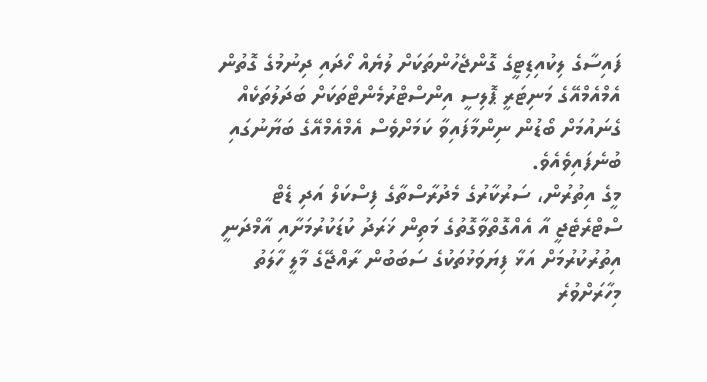ފައިސާގެ ލިކުއިޑިޓީގެ ގޮންޖެހުންތަކަށް ލުޔެއް ހޯދައި ދިނުމުގެ ގޮތުން އެމްއެމްއޭގެ މަނިޓަރީ ޕޮލިސީ އިންސްޓްރުމެންޓްތަކަށް ބަދަލުތަކެއް ގެނައުމަށް ބޯޑުން ނިންމާފައިވާ ކަމަށްވެސް އެމްއެމްއޭގެ ބަޔާނުގައި ބުނެފައިވެއެވެ.
މީގެ އިތުރުން، ސަރުކާރުގެ މެދުރާސްތާގެ ފިސްކަލް އަދި ޑެޓް ސްޓްރެޓެޖީ އާ އެއްގޮތްވާގޮތުގެ މަތިން ޚަރަދު ކުޑަކުރުމަށާއި އާމްދަނީ އިތުރުކުރުމަށް އަޅާ ފިޔަވަޅުތަކުގެ ސަބަބުން ރާއްޖޭގެ މާލީ ހާލަތު މިހާރަށްވުރެ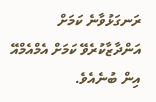ރަނގަޅުވާނެ ކަމަށް އަންދާޒާކުރެވޭ ކަމަށް އެމްއެމްއޭ އިން ބުނެއެވެ.